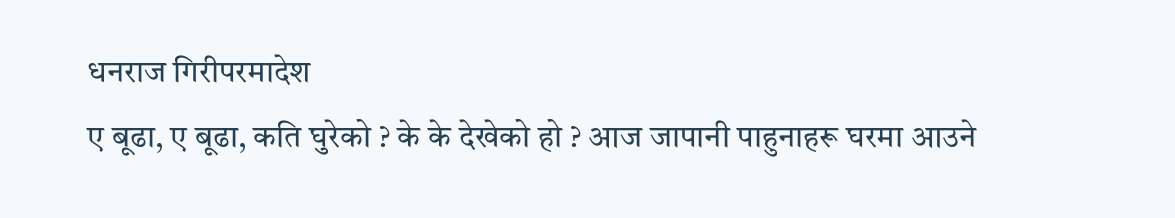धनराज गिरीपरमादेश
ए बूढा, ए बूढा, कति घुरेको ? के के देखेको हो ? आज जापानी पाहुनाहरू घरमा आउने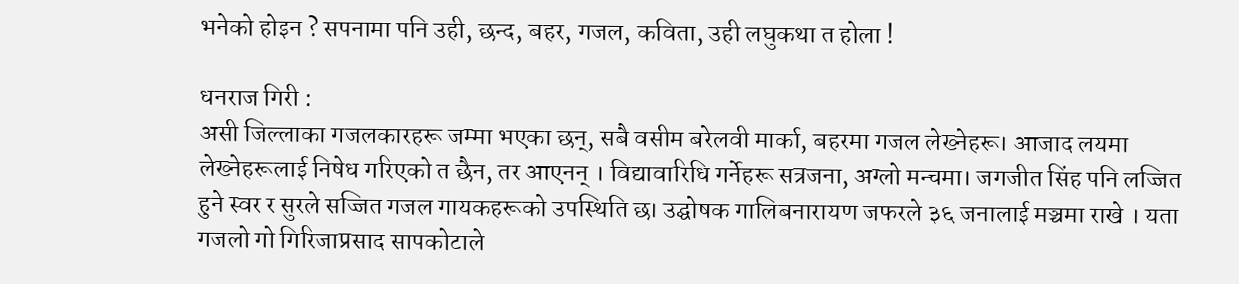भनेको होइन ? सपनामा पनि उही, छन्द, बहर, गजल, कविता, उही लघुकथा त होला !

धनराज गिरी :
असी जिल्लाका गजलकारहरू जम्मा भएका छन्, सबै वसीम बरेलवी मार्का, बहरमा गजल लेख्नेहरू। आजाद लयमा लेख्नेहरूलाई निषेध गरिएको त छैन, तर आएनन् । विद्यावारिधि गर्नेहरू सत्रजना, अग्लो मन्चमा। जगजीत सिंह पनि लज्जित हुने स्वर र सुरले सज्जित गजल गायकहरूको उपस्थिति छ। उद्घोषक गालिबनारायण जफरले ३६ जनालाई मञ्चमा राखे । यता गजलो गो गिरिजाप्रसाद सापकोटाले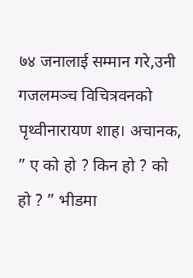७४ जनालाई सम्मान गरे,उनी गजलमञ्च विचित्रवनको पृथ्वीनारायण शाह। अचानक,
” ए को हो ? किन हो ? को हो ? ” भीडमा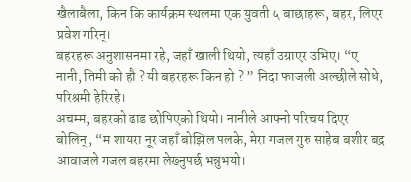खैलाबैला, किन कि कार्यक्रम स्थलमा एक युवती ५ बाछाहरू, बहर, लिएर प्रवेश गरिन्।
बहरहरू अनुशासनमा रहे, जहाँ खाली थियो, त्यहाँ उग्राएर उभिए। “ए नानी, तिमी को हौ ? यी बहरहरू किन हो ? ” निदा फाजली अल्छीले सोधे, परिश्रमी हेरिरहे।
अचम्म, बहरको ढाड छोपिएको थियो। नानीले आफ्नो परिचय दिएर बोलिन्, “म शायरा नूर जहाँ बोझिल पलके, मेरा गजल गुरु साहेब बशीर बद्र आवाजले गजल बहरमा लेख्नुपर्छ भन्नुभयो।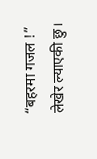“बहरमा गजल !” लेखेर ल्याएकी छु।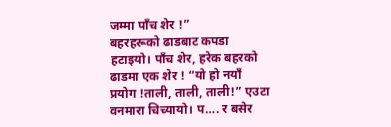जम्मा पाँच शेर !”
बहरहरूको ढाडबाट कपडा हटाइयो। पाँच शेर, हरेक बहरको ढाडमा एक शेर ! “यो हो नयाँ प्रयोग !ताली, ताली, ताली!” एउटा वनमारा चिच्यायो। प…. र बसेर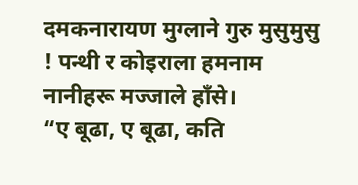दमकनारायण मुग्लाने गुरु मुसुमुसु ! पन्थी र कोइराला हमनाम नानीहरू मज्जाले हाँसे।
“ए बूढा, ए बूढा, कति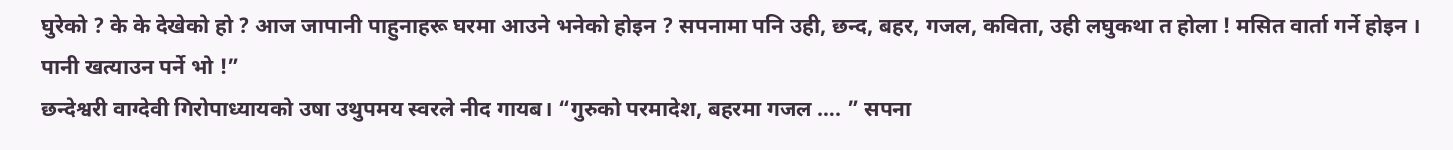घुरेको ? के के देखेको हो ? आज जापानी पाहुनाहरू घरमा आउने भनेको होइन ? सपनामा पनि उही, छन्द, बहर, गजल, कविता, उही लघुकथा त होला ! मसित वार्ता गर्ने होइन । पानी खत्याउन पर्ने भो !”
छन्देश्वरी वाग्देवी गिरोपाध्यायको उषा उथुपमय स्वरले नीद गायब। “गुरुको परमादेश, बहरमा गजल …. ” सपना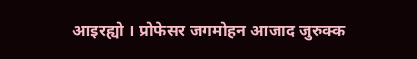आइरह्यो । प्रोफेसर जगमोहन आजाद जुरुक्क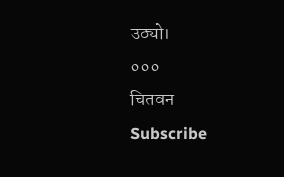उठ्यो।
०००
चितवन
Subscribe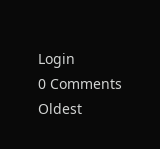Login
0 Comments
Oldest